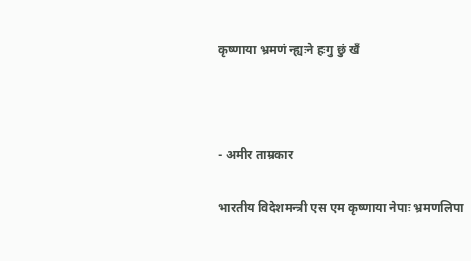कृष्णाया भ्रमणं न्ह्यःने हःगु छुं खँ



- अमीर ताम्रकार

भारतीय विदेशमन्त्री एस एम कृष्णाया नेपाः भ्रमणलिपा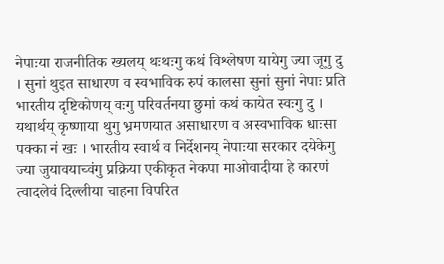नेपाःया राजनीतिक ख्यलय् थःथःगु कथं विश्लेषण यायेगु ज्या जूगु दु । सुनां थुइत साधारण व स्वभाविक रुपं कालसा सुनां सुनां नेपाः प्रति भारतीय दृष्टिकोणय् वःगु परिवर्तनया छुमां कथं कायेत स्वःगु दु । यथार्थय् कृष्णाया थुगु भ्रमणयात असाधारण व अस्वभाविक धाःसा पक्का नं खः । भारतीय स्वार्थ व निर्देशनय् नेपाःया सरकार दयेकेगु ज्या जुयावयाच्वंगु प्रक्रिया एकीकृत नेकपा माओवादीया हे कारणं त्वादलेवं दिल्लीया चाहना विपरित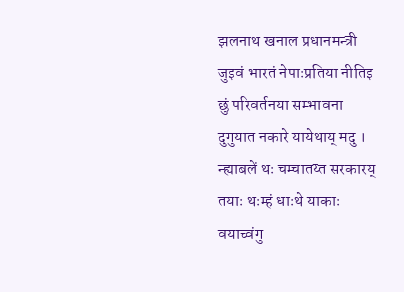झलनाथ खनाल प्रधानमन्त्री जुइवं भारतं नेपाःप्रतिया नीतिइ छुं परिवर्तनया सम्भावना दुगुयात नकारे यायेथाय् मदु । न्ह्याबलें थः चम्चातय्त सरकारय् तयाः थःम्हं धाःथे याकाः वयाच्वंगु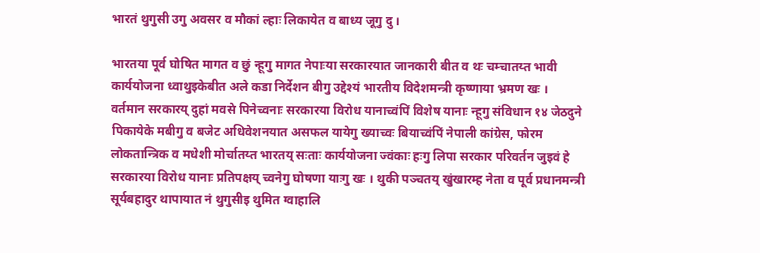भारतं थुगुसी उगु अवसर व मौकां ल्हाः लिकायेत व बाध्य जूगु दु ।

भारतया पूर्व घोषित मागत व छुं न्हूगु मागत नेपाःया सरकारयात जानकारी बीत व थः चम्चातय्त भावी कार्ययोजना ध्वाथुइकेबीत अले कडा निर्देशन बीगु उद्देश्यं भारतीय विदेशमन्त्री कृष्णाया भ्रमण खः ।
वर्तमान सरकारय् दुहां मवसे पिनेच्वनाः सरकारया विरोध यानाच्वंपिं विशेष यानाः न्हूगु संविधान १४ जेठदुने पिकायेके मबीगु व बजेट अधिवेशनयात असफल यायेगु ख्याच्वः बियाच्वंपिं नेपाली कांग्रेस, फोरम लोकतान्त्रिक व मधेशी मोर्चातय्त भारतय् सःताः कार्ययोजना ज्वंकाः हःगु लिपा सरकार परिवर्तन जुइवं हे सरकारया विरोध यानाः प्रतिपक्षय् च्वनेगु घोषणा याःगु खः । थुकी पञ्चतय् खुंखारम्ह नेता व पूर्व प्रधानमन्त्री सूर्यबहादुर थापायात नं थुगुसीइ थुमित ग्वाहालि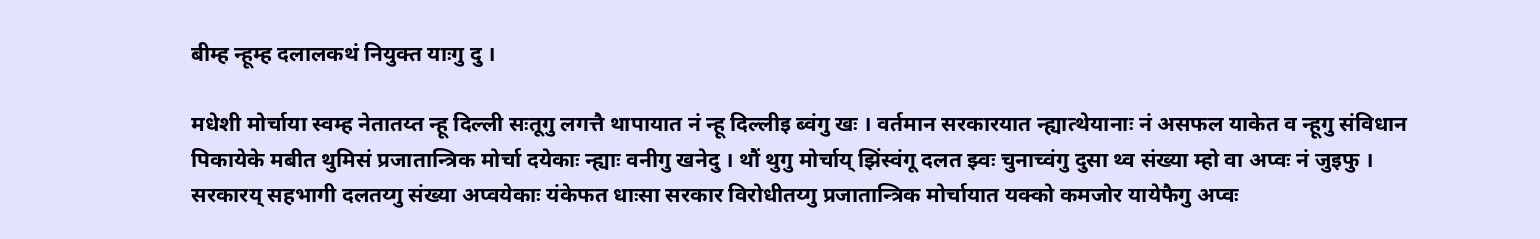बीम्ह न्हूम्ह दलालकथं नियुक्त याःगु दु ।

मधेशी मोर्चाया स्वम्ह नेतातय्त न्हू दिल्ली सःतूगु लगत्तै थापायात नं न्हू दिल्लीइ ब्वंगु खः । वर्तमान सरकारयात न्ह्यात्थेयानाः नं असफल याकेत व न्हूगु संविधान पिकायेके मबीत थुमिसं प्रजातान्त्रिक मोर्चा दयेकाः न्ह्याः वनीगु खनेदु । थौं थुगु मोर्चाय् झिंस्वंगू दलत झ्वः चुनाच्वंगु दुसा थ्व संख्या म्हो वा अप्वः नं जुइफु । सरकारय् सहभागी दलतय्गु संख्या अप्वयेकाः यंकेफत धाःसा सरकार विरोधीतय्गु प्रजातान्त्रिक मोर्चायात यक्को कमजोर यायेफैगु अप्वः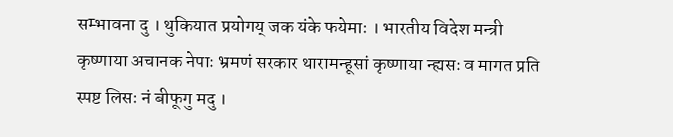सम्भावना दु । थुकियात प्रयोगय् जक यंके फयेमाः । भारतीय विदेश मन्त्री कृष्णाया अचानक नेपाः भ्रमणं सरकार थारामन्हूसां कृष्णाया न्ह्यसः व मागत प्रति स्पष्ट लिसः नं बीफूगु मदु ।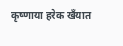कृष्णाया हरेक खँयात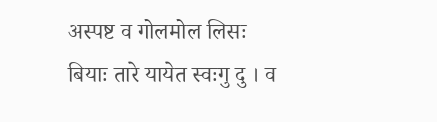अस्पष्ट व गोलमोल लिसः बियाः तारे यायेत स्वःगु दु । व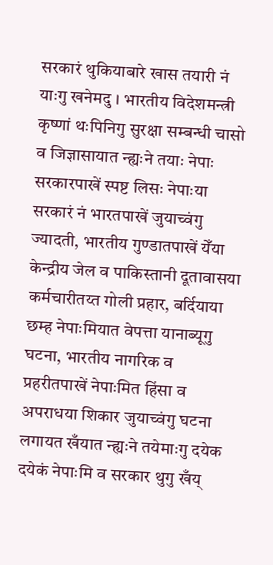सरकारं थुकियाबारे खास तयारी नं याःगु खनेमदु । भारतीय विदेशमन्त्री कृष्णां थःपिनिगु सुरक्षा सम्बन्धी चासो व जिज्ञासायात न्ह्यःने तयाः नेपाः सरकारपाखें स्पष्ट लिसः नेपाःया सरकारं नं भारतपाखें जुयाच्वंगु ज्यादती, भारतीय गुण्डातपाखें येँया केन्द्रीय जेल व पाकिस्तानी दूतावासया कर्मचारीतय्त गोली प्रहार, बर्दियाया छम्ह नेपाःमियात वेपत्ता यानाब्यूगु घटना, भारतीय नागरिक व प्रहरीतपाखें नेपाःमित हिंसा व अपराधया शिकार जुयाच्वंगु घटना लगायत खँयात न्ह्यःने तयेमाःगु दयेक दयेकं नेपाःमि व सरकार थुगु खँय्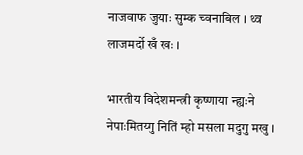नाजवाफ जुयाः सुम्क च्वनाबिल । थ्व लाजमर्दो खँ खः ।

भारतीय विदेशमन्त्री कृष्णाया न्ह्यःने नेपाःमितय्गु नितिं म्हो मसला मदुगु मखु ।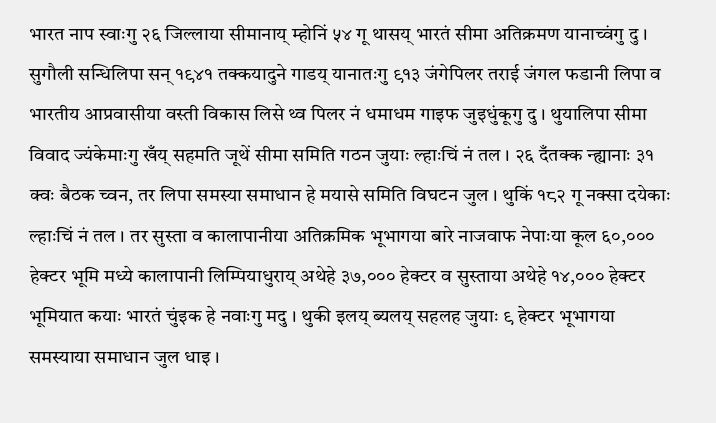भारत नाप स्वाःगु २६ जिल्लाया सीमानाय् म्होनिं ५४ गू थासय् भारतं सीमा अतिक्रमण यानाच्वंगु दु । सुगौली सन्धिलिपा सन् १९४१ तक्कयादुने गाडय् यानातःगु ९१३ जंगेपिलर तराई जंगल फडानी लिपा व भारतीय आप्रवासीया वस्ती विकास लिसे थ्व पिलर नं धमाधम गाइफ जुइधुंकूगु दु । थुयालिपा सीमा विवाद ज्यंकेमाःगु खँय् सहमति जूथें सीमा समिति गठन जुयाः ल्हाःचिं नं तल । २६ दँतक्क न्ह्यानाः ३१ क्वः बैठक च्वन, तर लिपा समस्या समाधान हे मयासे समिति विघटन जुल । थुकिं १८२ गू नक्सा दयेकाः ल्हाःचिं नं तल । तर सुस्ता व कालापानीया अतिक्रमिक भूभागया बारे नाजवाफ नेपाःया कूल ६०,००० हेक्टर भूमि मध्ये कालापानी लिम्पियाधुराय् अथेहे ३७,००० हेक्टर व सुस्ताया अथेहे १४,००० हेक्टर भूमियात कयाः भारतं चुंइक हे नवाःगु मदु । थुकी इलय् ब्यलय् सहलह जुयाः ९ हेक्टर भूभागया समस्याया समाधान जुल धाइ ।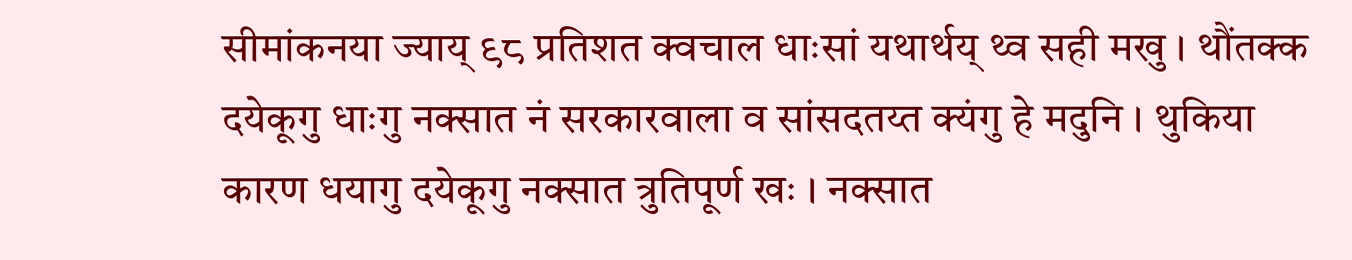सीमांकनया ज्याय् ९८ प्रतिशत क्वचाल धाःसां यथार्थय् थ्व सही मखु । थौंतक्क दयेकूगु धाःगु नक्सात नं सरकारवाला व सांसदतय्त क्यंगु हे मदुनि । थुकिया कारण धयागु दयेकूगु नक्सात त्रुतिपूर्ण खः । नक्सात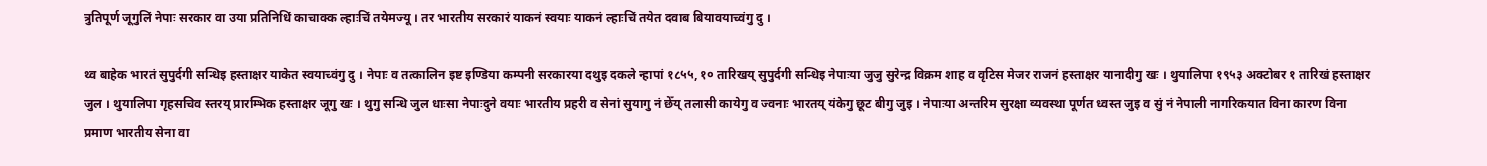त्रुतिपूर्ण जूगुलिं नेपाः सरकार वा उया प्रतिनिधिं काचाक्क ल्हाःचिं तयेमज्यू । तर भारतीय सरकारं याकनं स्वयाः याकनं ल्हाःचिं तयेत दवाब बियावयाच्वंगु दु ।

थ्व बाहेक भारतं सुपुर्दगी सन्धिइ हस्ताक्षर याकेत स्वयाच्वंगु दु । नेपाः व तत्कालिन इष्ट इण्डिया कम्पनी सरकारया दथुइ दकले न्हापां १८५५, १० तारिखय् सुपुर्दगी सन्धिइ नेपाःया जुजु सुरेन्द्र विक्रम शाह व वृटिस मेजर राजनं हस्ताक्षर यानादीगु खः । थुयालिपा १९५३ अक्टोबर १ तारिखं हस्ताक्षर जुल । थुयालिपा गृहसचिव स्तरय् प्रारम्भिक हस्ताक्षर जूगु खः । थुगु सन्धि जुल धाःसा नेपाःदुने वयाः भारतीय प्रहरी व सेनां सुयागु नं छेँय् तलासी कायेगु व ज्वनाः भारतय् यंकेगु छूट बीगु जुइ । नेपाःया अन्तरिम सुरक्षा व्यवस्था पूर्णत ध्वस्त जुइ व सुं नं नेपाली नागरिकयात विना कारण विना प्रमाण भारतीय सेना वा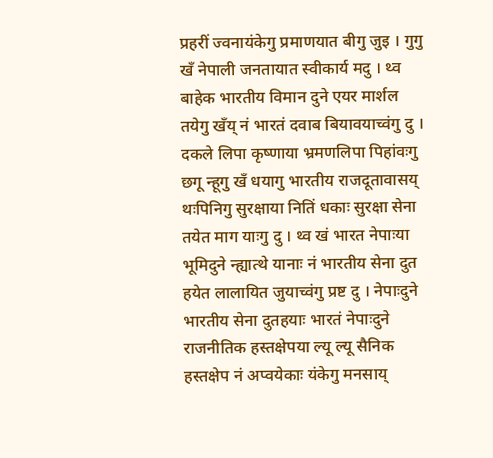प्रहरीं ज्वनायंकेगु प्रमाणयात बीगु जुइ । गुगु खँ नेपाली जनतायात स्वीकार्य मदु । थ्व बाहेक भारतीय विमान दुने एयर मार्शल तयेगु खँय् नं भारतं दवाब बियावयाच्वंगु दु । दकले लिपा कृष्णाया भ्रमणलिपा पिहांवःगु छगू न्हूगु खँ धयागु भारतीय राजदूतावासय् थःपिनिगु सुरक्षाया नितिं धकाः सुरक्षा सेना तयेत माग याःगु दु । थ्व खं भारत नेपाःया भूमिदुने न्ह्यात्थे यानाः नं भारतीय सेना दुत हयेत लालायित जुयाच्वंगु प्रष्ट दु । नेपाःदुने भारतीय सेना दुतहयाः भारतं नेपाःदुने राजनीतिक हस्तक्षेपया ल्यू ल्यू सैनिक हस्तक्षेप नं अप्वयेकाः यंकेगु मनसाय्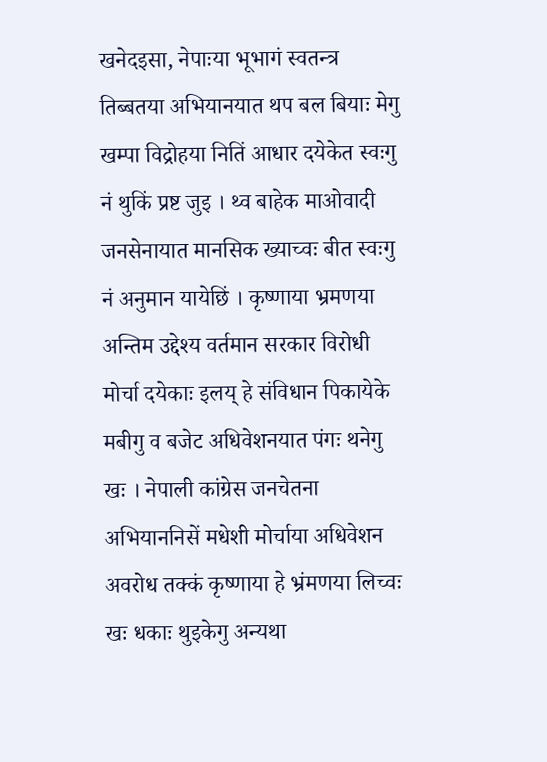खनेदइसा, नेपाःया भूभागं स्वतन्त्र तिब्बतया अभियानयात थप बल बियाः मेगु खम्पा विद्रोहया नितिं आधार दयेकेत स्वःगु नं थुकिं प्रष्ट जुइ । थ्व बाहेक माओवादी जनसेनायात मानसिक ख्याच्वः बीत स्वःगु नं अनुमान यायेछिं । कृष्णाया भ्रमणया अन्तिम उद्देश्य वर्तमान सरकार विरोधी मोर्चा दयेकाः इलय् हे संविधान पिकायेके मबीगु व बजेट अधिवेशनयात पंगः थनेगु खः । नेपाली कांग्रेस जनचेतना अभियाननिसें मधेशी मोर्चाया अधिवेशन अवरोध तक्कं कृष्णाया हे भ्रंमणया लिच्वः खः धकाः थुइकेगु अन्यथा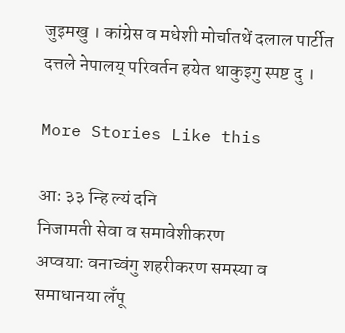जुइमखु । कांग्रेस व मधेशी मोर्चातथें दलाल पार्टीत दत्तले नेपालय् परिवर्तन हयेत थाकुइगु स्पष्ट दु ।

More Stories Like this

आः ३३ न्हि ल्यं दनि
निजामती सेवा व समावेशीकरण
अप्वयाः वनाच्वंगु शहरीकरण समस्या व समाधानया लँपू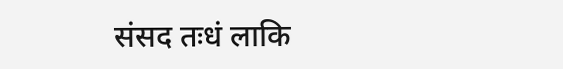संसद तःधं लाकि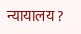न्यायालय ?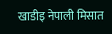खाडीइ नेपाली मिसात